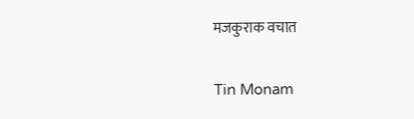मजकुराक वचात

Tin Monam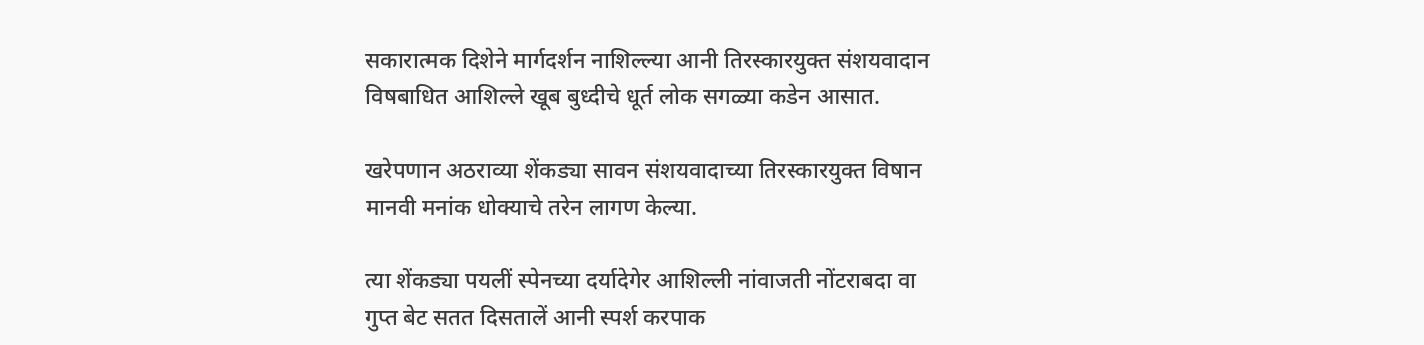सकारात्मक दिशेने मार्गदर्शन नाशिल्ल्या आनी तिरस्कारयुक्त संशयवादान विषबाधित आशिल्ले खूब बुध्दीचे धूर्त लोक सगळ्या कडेन आसात.

खरेपणान अठराव्या शेंकड्या सावन संशयवादाच्या तिरस्कारयुक्त विषान मानवी मनांक धोक्याचे तरेन लागण केल्या.

त्या शेंकड्या पयलीं स्पेनच्या दर्यादेगेर आशिल्ली नांवाजती नोंटराबदा वा गुप्त बेट सतत दिसतालें आनी स्पर्श करपाक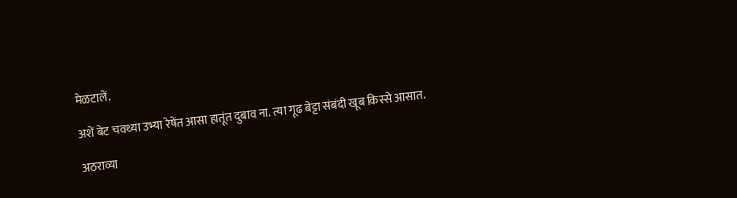मेळटालें.

अशें बेट चवथ्या उभ्या रेषेंत आसा हातूंत दुबाव ना. त्या गूढ बेट्टा संबंदी खूब किस्से आसात.

अठराव्या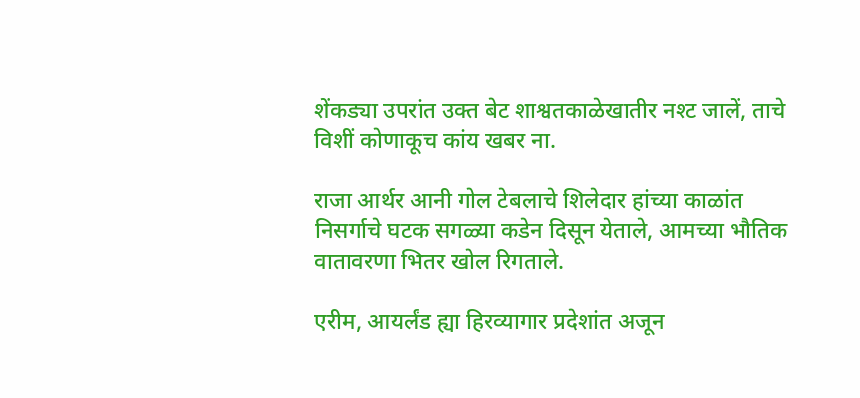शेंकड्या उपरांत उक्त बेट शाश्वतकाळेखातीर नश्ट जालें, ताचे विशीं कोणाकूच कांय खबर ना.

राजा आर्थर आनी गोल टेबलाचे शिलेदार हांच्या काळांत निसर्गाचे घटक सगळ्या कडेन दिसून येताले, आमच्या भौतिक वातावरणा भितर खोल रिगताले.

एरीम, आयर्लंड ह्या हिरव्यागार प्रदेशांत अजून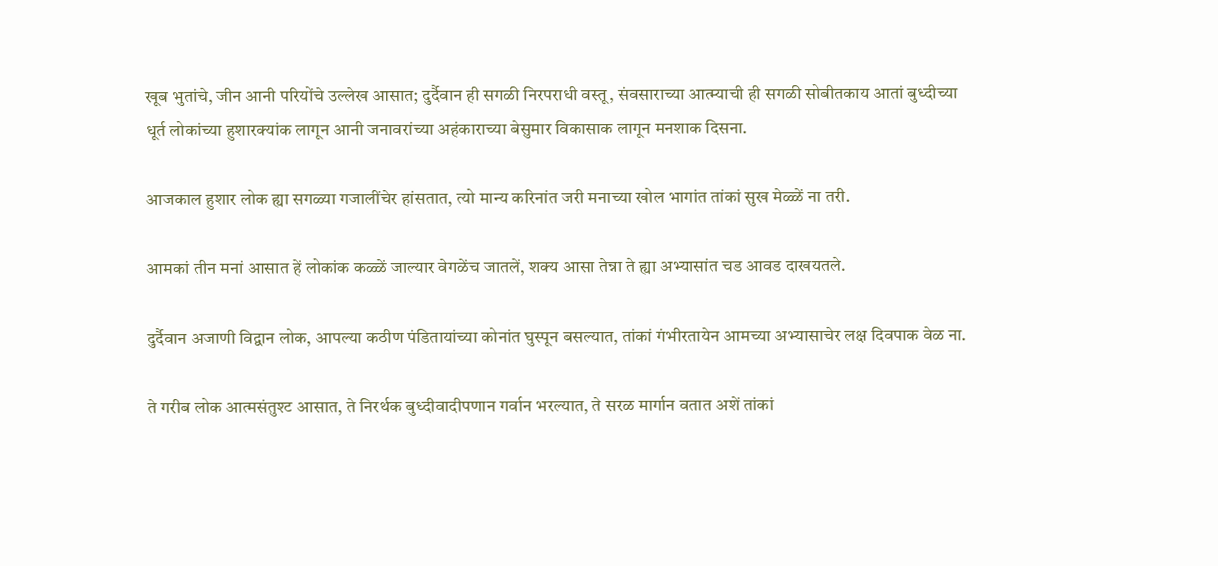खूब भुतांचे, जीन आनी परियोंचे उल्लेख आसात; दुर्दैवान ही सगळी निरपराधी वस्तू, संवसाराच्या आत्म्याची ही सगळी सोबीतकाय आतां बुध्दीच्या धूर्त लोकांच्या हुशारक्यांक लागून आनी जनावरांच्या अहंकाराच्या बेसुमार विकासाक लागून मनशाक दिसना.

आजकाल हुशार लोक ह्या सगळ्या गजालींचेर हांसतात, त्यो मान्य करिनांत जरी मनाच्या खोल भागांत तांकां सुख मेळ्ळें ना तरी.

आमकां तीन मनां आसात हें लोकांक कळ्ळें जाल्यार वेगळेंच जातलें, शक्य आसा तेन्ना ते ह्या अभ्यासांत चड आवड दाखयतले.

दुर्दैवान अजाणी विद्वान लोक, आपल्या कठीण पंडितायांच्या कोनांत घुस्पून बसल्यात, तांकां गंभीरतायेन आमच्या अभ्यासाचेर लक्ष दिवपाक वेळ ना.

ते गरीब लोक आत्मसंतुश्ट आसात, ते निरर्थक बुध्दीवादीपणान गर्वान भरल्यात, ते सरळ मार्गान वतात अशें तांकां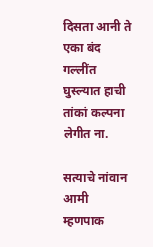दिसता आनी ते एका बंद गल्लींत घुस्ल्यात हाची तांकां कल्पना लेगीत ना.

सत्याचे नांवान आमी म्हणपाक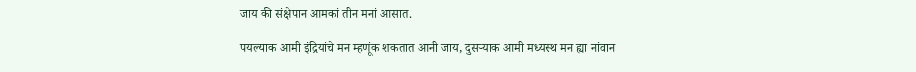जाय की संक्षेपान आमकां तीन मनां आसात.

पयल्याक आमी इंद्रियांचे मन म्हणूंक शकतात आनी जाय, दुसर्‍याक आमी मध्यस्थ मन ह्या नांवान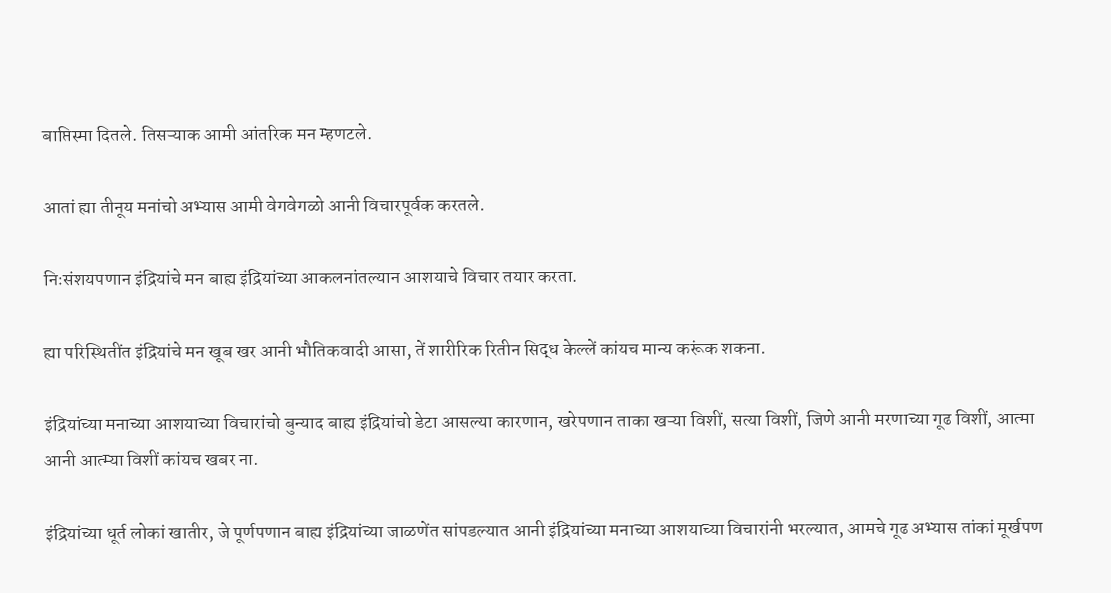बाप्तिस्मा दितले. तिसऱ्याक आमी आंतरिक मन म्हणटले.

आतां ह्या तीनूय मनांचो अभ्यास आमी वेगवेगळो आनी विचारपूर्वक करतले.

निःसंशयपणान इंद्रियांचे मन बाह्य इंद्रियांच्या आकलनांतल्यान आशयाचे विचार तयार करता.

ह्या परिस्थितींत इंद्रियांचे मन खूब खर आनी भौतिकवादी आसा, तें शारीरिक रितीन सिद्ध केल्लें कांयच मान्य करूंक शकना.

इंद्रियांच्या मनाच्या आशयाच्या विचारांचो बुन्याद बाह्य इंद्रियांचो डेटा आसल्या कारणान, खरेपणान ताका खऱ्या विशीं, सत्या विशीं, जिणे आनी मरणाच्या गूढ विशीं, आत्मा आनी आत्म्या विशीं कांयच खबर ना.

इंद्रियांच्या धूर्त लोकां खातीर, जे पूर्णपणान बाह्य इंद्रियांच्या जाळणेंत सांपडल्यात आनी इंद्रियांच्या मनाच्या आशयाच्या विचारांनी भरल्यात, आमचे गूढ अभ्यास तांकां मूर्खपण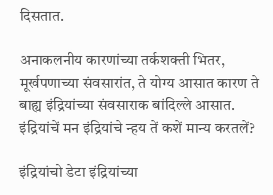दिसतात.

अनाकलनीय कारणांच्या तर्कशक्ती भितर, मूर्खपणाच्या संवसारांत, ते योग्य आसात कारण ते बाह्य इंद्रियांच्या संवसाराक बांदिल्ले आसात. इंद्रियांचें मन इंद्रियांचे न्हय तें कशें मान्य करतलें?

इंद्रियांचो डेटा इंद्रियांच्या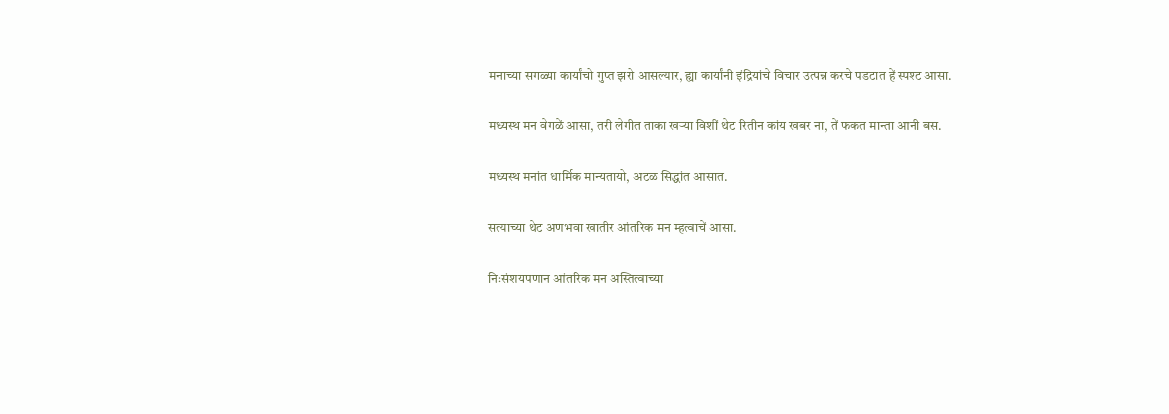मनाच्या सगळ्या कार्यांचो गुप्त झरो आसल्यार, ह्या कार्यांनी इंद्रियांचे विचार उत्पन्न करचे पडटात हें स्पश्ट आसा.

मध्यस्थ मन वेगळें आसा, तरी लेगीत ताका खऱ्या विशीं थेट रितीन कांय खबर ना, तें फकत मान्ता आनी बस.

मध्यस्थ मनांत धार्मिक मान्यतायो, अटळ सिद्धांत आसात.

सत्याच्या थेट अणभवा खातीर आंतरिक मन म्हत्वाचें आसा.

निःसंशयपणान आंतरिक मन अस्तित्वाच्या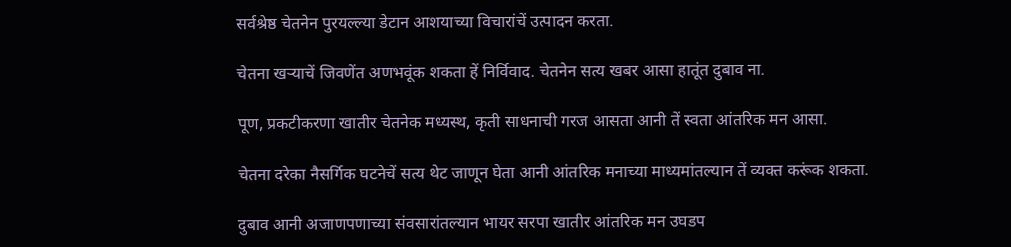सर्वश्रेष्ठ चेतनेन पुरयल्ल्या डेटान आशयाच्या विचारांचें उत्पादन करता.

चेतना खऱ्याचें जिवणेंत अणभवूंक शकता हें निर्विवाद. चेतनेन सत्य खबर आसा हातूंत दुबाव ना.

पूण, प्रकटीकरणा खातीर चेतनेक मध्यस्थ, कृती साधनाची गरज आसता आनी तें स्वता आंतरिक मन आसा.

चेतना दरेका नैसर्गिक घटनेचें सत्य थेट जाणून घेता आनी आंतरिक मनाच्या माध्यमांतल्यान तें व्यक्त करूंक शकता.

दुबाव आनी अजाणपणाच्या संवसारांतल्यान भायर सरपा खातीर आंतरिक मन उघडप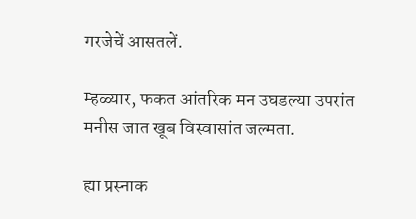गरजेचें आसतलें.

म्हळ्यार, फकत आंतरिक मन उघडल्या उपरांत मनीस जात खूब विस्वासांत जल्मता.

ह्या प्रस्नाक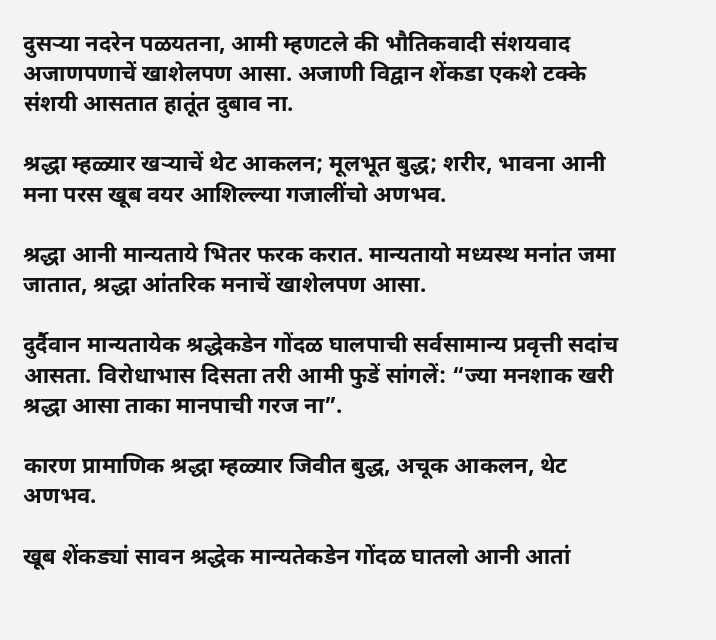दुसऱ्या नदरेन पळयतना, आमी म्हणटले की भौतिकवादी संशयवाद अजाणपणाचें खाशेलपण आसा. अजाणी विद्वान शेंकडा एकशे टक्के संशयी आसतात हातूंत दुबाव ना.

श्रद्धा म्हळ्यार खऱ्याचें थेट आकलन; मूलभूत बुद्ध; शरीर, भावना आनी मना परस खूब वयर आशिल्ल्या गजालींचो अणभव.

श्रद्धा आनी मान्यताये भितर फरक करात. मान्यतायो मध्यस्थ मनांत जमा जातात, श्रद्धा आंतरिक मनाचें खाशेलपण आसा.

दुर्दैवान मान्यतायेक श्रद्धेकडेन गोंदळ घालपाची सर्वसामान्य प्रवृत्ती सदांच आसता. विरोधाभास दिसता तरी आमी फुडें सांगलें: “ज्या मनशाक खरी श्रद्धा आसा ताका मानपाची गरज ना”.

कारण प्रामाणिक श्रद्धा म्हळ्यार जिवीत बुद्ध, अचूक आकलन, थेट अणभव.

खूब शेंकड्यां सावन श्रद्धेक मान्यतेकडेन गोंदळ घातलो आनी आतां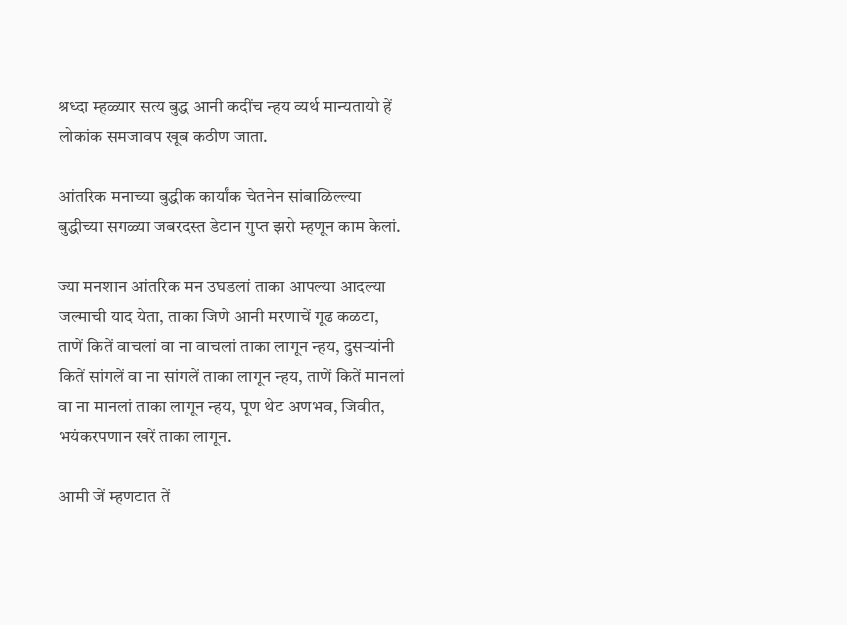श्रध्दा म्हळ्यार सत्य बुद्ध आनी कदींच न्हय व्यर्थ मान्यतायो हें लोकांक समजावप खूब कठीण जाता.

आंतरिक मनाच्या बुद्धीक कार्यांक चेतनेन सांबाळिल्ल्या बुद्धीच्या सगळ्या जबरदस्त डेटान गुप्त झरो म्हणून काम केलां.

ज्या मनशान आंतरिक मन उघडलां ताका आपल्या आदल्या जल्माची याद येता, ताका जिणे आनी मरणाचें गूढ कळटा, ताणें कितें वाचलां वा ना वाचलां ताका लागून न्हय, दुसऱ्यांनी कितें सांगलें वा ना सांगलें ताका लागून न्हय, ताणें कितें मानलां वा ना मानलां ताका लागून न्हय, पूण थेट अणभव, जिवीत, भयंकरपणान खरें ताका लागून.

आमी जें म्हणटात तें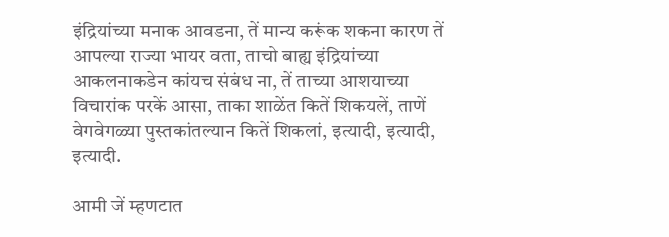इंद्रियांच्या मनाक आवडना, तें मान्य करूंक शकना कारण तें आपल्या राज्या भायर वता, ताचो बाह्य इंद्रियांच्या आकलनाकडेन कांयच संबंध ना, तें ताच्या आशयाच्या विचारांक परकें आसा, ताका शाळेंत कितें शिकयलें, ताणें वेगवेगळ्या पुस्तकांतल्यान कितें शिकलां, इत्यादी, इत्यादी, इत्यादी.

आमी जें म्हणटात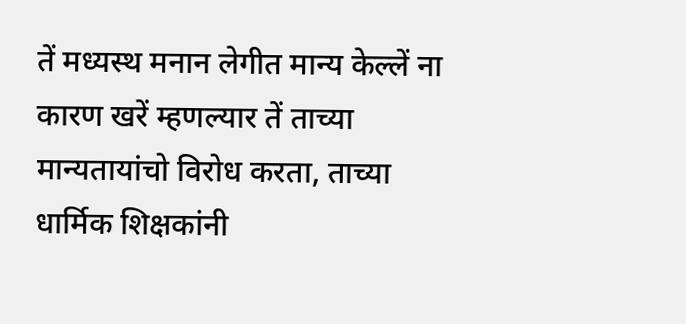तें मध्यस्थ मनान लेगीत मान्य केल्लें ना कारण खरें म्हणल्यार तें ताच्या मान्यतायांचो विरोध करता, ताच्या धार्मिक शिक्षकांनी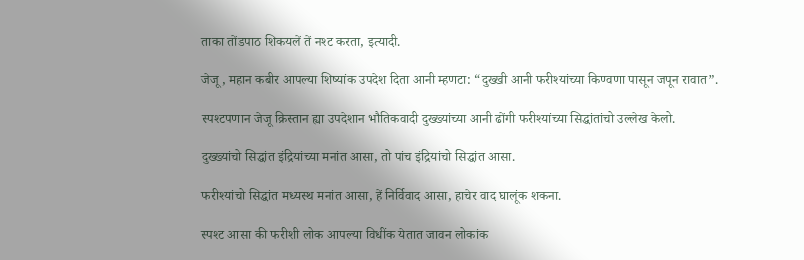ताका तोंडपाठ शिकयलें तें नश्ट करता, इत्यादी.

जेजू, महान कबीर आपल्या शिष्यांक उपदेश दिता आनी म्हणटा: “दुख्खी आनी फरीश्यांच्या किण्वणा पासून जपून रावात”.

स्पश्टपणान जेजू क्रिस्तान ह्या उपदेशान भौतिकवादी दुख्ख्यांच्या आनी ढोंगी फरीश्यांच्या सिद्धांतांचो उल्लेख केलो.

दुख्ख्यांचो सिद्धांत इंद्रियांच्या मनांत आसा, तो पांच इंद्रियांचो सिद्धांत आसा.

फरीश्यांचो सिद्धांत मध्यस्थ मनांत आसा, हें निर्विवाद आसा, हाचेर वाद घालूंक शकना.

स्पश्ट आसा की फरीशी लोक आपल्या विधींक येतात जावन लोकांक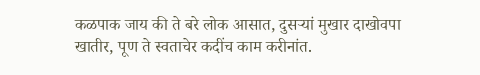कळपाक जाय की ते बरे लोक आसात, दुसऱ्यां मुखार दाखोवपा खातीर, पूण ते स्वताचेर कदींच काम करीनांत.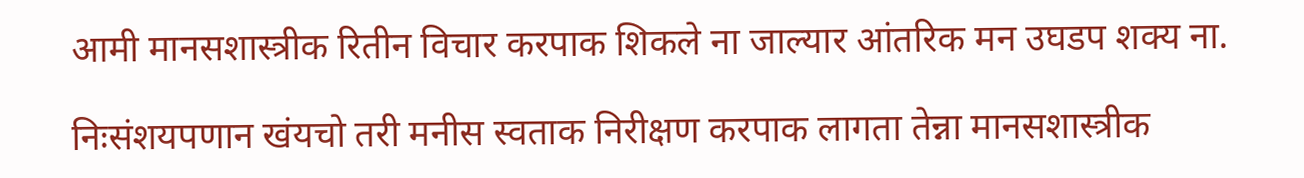आमी मानसशास्त्रीक रितीन विचार करपाक शिकले ना जाल्यार आंतरिक मन उघडप शक्य ना.

निःसंशयपणान खंयचो तरी मनीस स्वताक निरीक्षण करपाक लागता तेन्ना मानसशास्त्रीक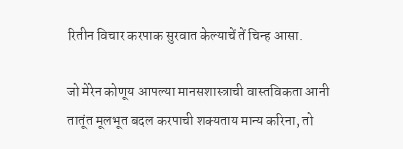रितीन विचार करपाक सुरवात केल्याचें तें चिन्ह आसा.

जो मेरेन कोणूय आपल्या मानसशास्त्राची वास्तविकता आनी तातूंत मूलभूत बदल करपाची शक्यताय मान्य करिना, तो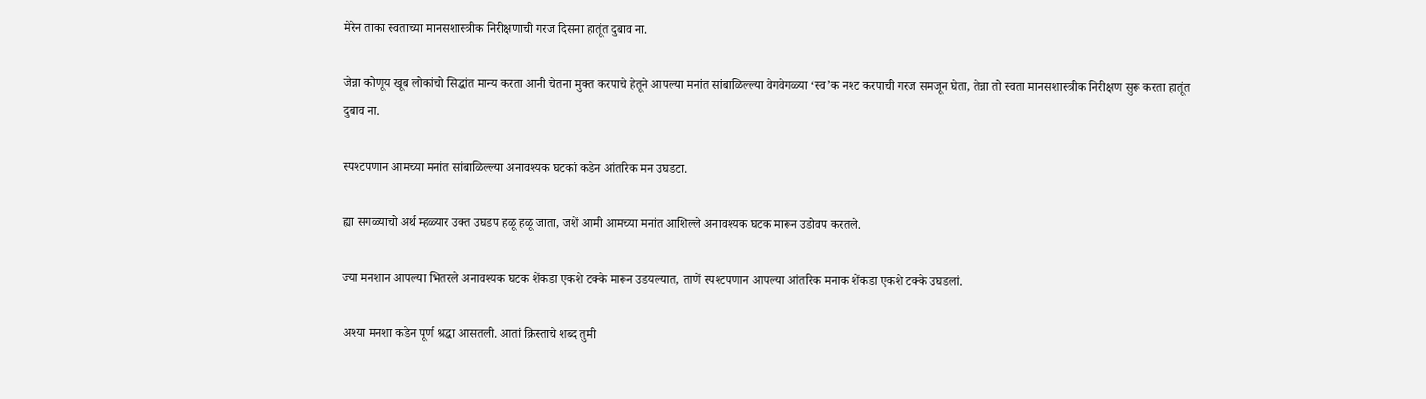मेरेन ताका स्वताच्या मानसशास्त्रीक निरीक्षणाची गरज दिसना हातूंत दुबाव ना.

जेन्ना कोणूय खूब लोकांचो सिद्धांत मान्य करता आनी चेतना मुक्त करपाचे हेतूने आपल्या मनांत सांबाळिल्ल्या वेगवेगळ्या ‘स्व’क नश्ट करपाची गरज समजून घेता, तेन्ना तो स्वता मानसशास्त्रीक निरीक्षण सुरू करता हातूंत दुबाव ना.

स्पश्टपणान आमच्या मनांत सांबाळिल्ल्या अनावश्यक घटकां कडेन आंतरिक मन उघडटा.

ह्या सगळ्याचो अर्थ म्हळ्यार उक्त उघडप हळू हळू जाता, जशें आमी आमच्या मनांत आशिल्ले अनावश्यक घटक मारून उडोवप करतले.

ज्या मनशान आपल्या भितरले अनावश्यक घटक शेंकडा एकशे टक्के मारून उडयल्यात, ताणें स्पश्टपणान आपल्या आंतरिक मनाक शेंकडा एकशे टक्के उघडलां.

अश्या मनशा कडेन पूर्ण श्रद्धा आसतली. आतां क्रिस्ताचे शब्द तुमी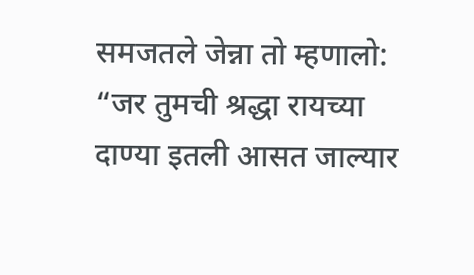समजतले जेन्ना तो म्हणालो: “जर तुमची श्रद्धा रायच्या दाण्या इतली आसत जाल्यार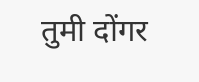तुमी दोंगर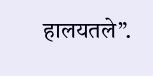हालयतले”.